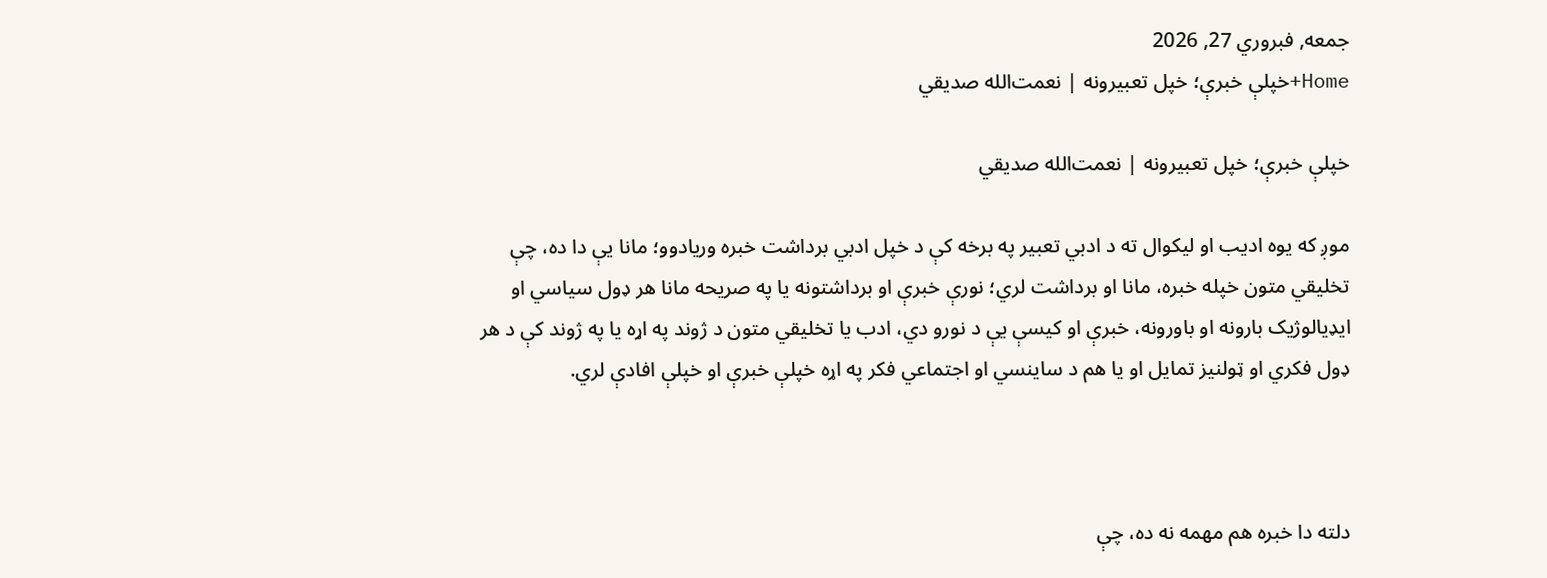جمعه, فبروري 27, 2026
Home+خپلې خبرې؛ خپل تعبیرونه | نعمت‌الله صدیقي

خپلې خبرې؛ خپل تعبیرونه | نعمت‌الله صدیقي

موږ که یوه ادیب او لیکوال ته د ادبي تعبیر په برخه کې د خپل ادبي برداشت خبره وریادوو؛ مانا یې دا ده، چې تخلیقي متون خپله خبره، مانا او برداشت لري؛ نورې خبرې او برداشتونه یا په صریحه مانا هر ډول سیاسي او ایډیالوژیک بارونه او باورونه، خبرې او کیسې یې د نورو دي، ادب یا تخلیقي متون د ژوند په اړه یا په ژوند کې د هر ډول فکري او ټولنیز تمایل او یا هم د ساینسي او اجتماعي فکر په اړه خپلې خبرې او خپلې افادې لري.



دلته دا خبره هم مهمه نه ده، چې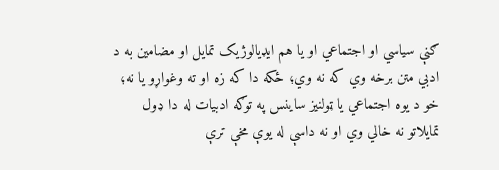ګنې سیاسي او اجتماعي او یا هم ایډیالوژیک تمایل او مضامین به د ادبي متن برخه وي که نه وي؛ ځکه دا که زه او ته وغواړو یا نه؛ خو د یوه اجتماعي یا ټولنیز ساینس په توګه ادبیات له دا ډول تمایلاتو نه خالي وي او نه داسې له یوې مخې ترې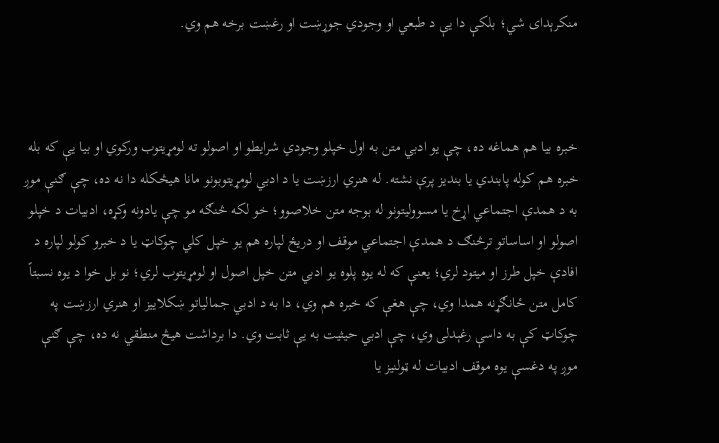منکرېدای شي؛ بلکې دا یې د طبعي او وجودي جوړښت او رغښت برخه هم وي.



خبره بیا هم هماغه ده، چې یو ادبي متن به اول خپلو وجودي شرایطو او اصولو ته لومړیتوب ورکوي او بیا یې که بله خبره هم کوله پابندي یا بندیز پرې نشته. له هنري ارزښت یا د ادبي لومړیتوبونو مانا هیڅکله دا نه ده، چې ګنې موږ به د همدې اجتماعي اړخ یا مسوولیتونو له بوجه متن خلاصوو؛ خو لکه څنګه مو چې یادونه وکړه، ادبیات د خپلو اصولو او اساساتو ترڅنګ د همدې اجتماعي موقف او دریځ لپاره هم یو خپل کلي چوکاټ یا د خبرو کولو لپاره د افادې خپل طرز او میتود لري؛ یعنې که له یوه پلوه یو ادبي متن خپل اصول او لومړیتوب لري؛ نو بل خوا د یوه نسبتاً کامل متن ځانګړنه همدا وي، چې هغې که خبره هم وي، دا به د ادبي جمالیاتو ښکلاییز او هنري ارزښت په چوکاټ کې به داسې رغېدلی وي، چې ادبي حیثیت به یې ثابت وي. دا برداشت هیڅ منطقي نه ده، چې ګنې موږ په دغسې یوه موقف ادبیات له ټولنیز یا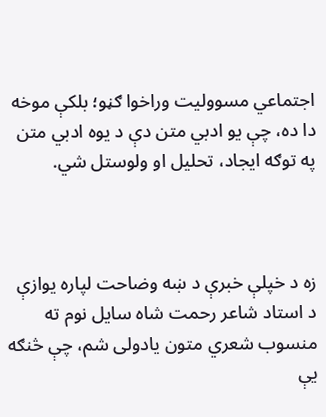اجتماعي مسوولیت وراخوا ګڼو؛ بلکې موخه دا ده، چې یو ادبي متن دې د یوه ادبي متن په توګه ایجاد، تحلیل او ولوستل شي.



زه د خپلې خبرې د ښه وضاحت لپاره یوازې د استاد شاعر رحمت شاه سایل نوم ته منسوب شعري متون یادولی شم، چې څنګه یې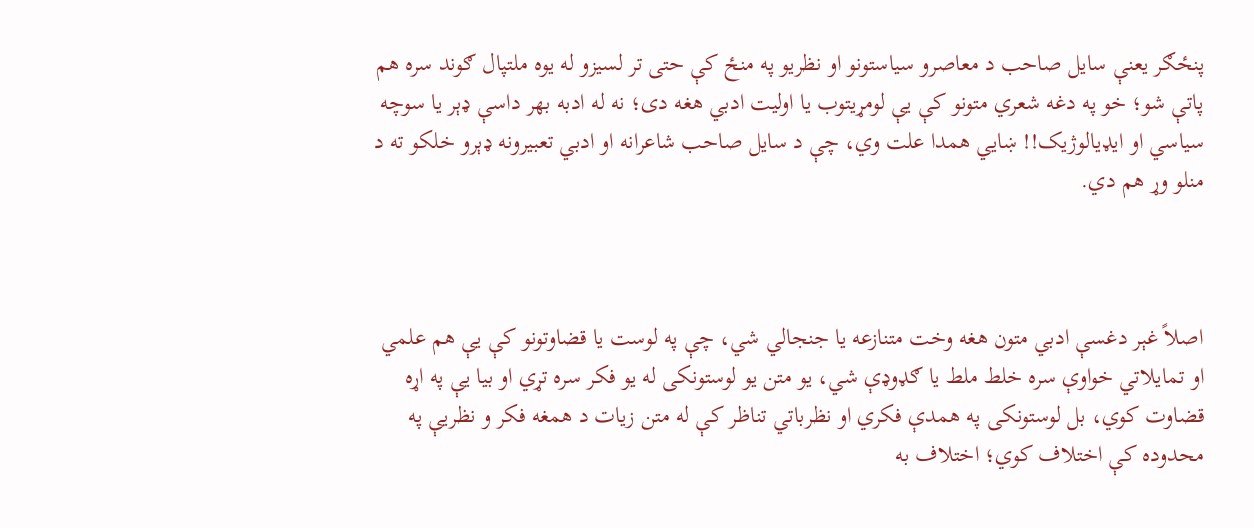پنځګر یعنې سایل صاحب د معاصرو سیاستونو او نظریو په منځ کې حتی تر لسیزو له یوه ملتپال ګوند سره هم پاتې شو؛ خو په دغه شعري متونو کې یې لومړیتوب یا اولیت ادبي هغه دی؛ نه له ادبه بهر داسې ډېر یا سوچه سیاسي او ایډیالوژیک!! ښایي همدا علت وي، چې د سایل صاحب شاعرانه او ادبي تعبیرونه ډېرو خلکو ته د منلو وړ هم دي.



اصلاً غېر دغسې ادبي متون هغه وخت متنازعه یا جنجالي شي، چې په لوست یا قضاوتونو کې یې هم علمي او تمایلاتي خواوې سره خلط ملط یا ګډوډې شي، یو متن یو لوستونکی له یو فکر سره تړي او بیا یې په اړه قضاوت کوي، بل لوستونکی په همدې فکري او نظرباتي تناظر کې له متن زیات د همغه فکر و نظریې په محدوده کې اختلاف کوي؛ اختلاف به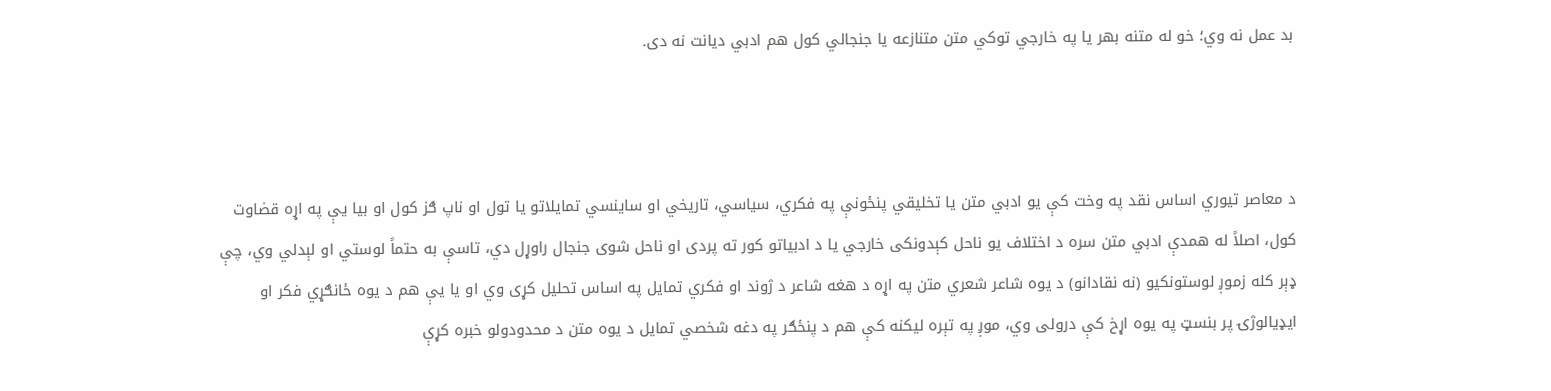بد عمل نه وي؛ خو له متنه بهر یا په خارجي توکي متن متنازعه یا جنجالي کول هم ادبي دیانت نه دی.



د معاصر تیوري اساس نقد په وخت کې یو ادبي متن یا تخلیقي پنځونې په فکري، سیاسي، تاریخي او ساینسي تمایلاتو یا تول او ناپ ګز کول او بیا یې په اړه قضاوت کول، اصلاً له همدې ادبي متن سره د اختلاف یو ناحل کېدونکی خارجي یا د ادبیاتو کور ته پردی او ناحل شوی جنجال راوړل دي، تاسې به حتماً لوستي او لېدلي وي، چې ډېر کله زموږ لوستونکیو (نه نقادانو) د یوه شاعر شعري متن په اړه د هغه شاعر د ژوند او فکري تمایل په اساس تحلیل کړی وي او یا یې هم د یوه ځانګړي فکر او ایډیالوژۍ پر بنسټ په یوه اړخ کې درولی وي، موږ په تېره لیکنه کې هم د پنځګر په دغه شخصي تمایل د یوه متن د محدودولو خبره کړې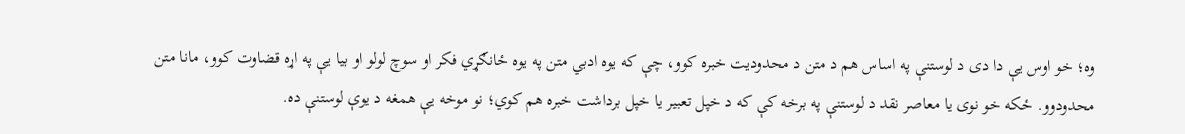وه؛ خو اوس یې دا دی د لوستنې په اساس هم د متن د محدودیت خبره کوو، چې که یوه ادبي متن په یوه ځانګړي فکر او سوچ لولو او بیا یې په اړه قضاوت کوو، مانا متن محدودوو. ځکه خو نوی یا معاصر نقد د لوستنې په برخه کې که د خپل تعبیر یا خپل برداشت خبره هم کوي؛ نو موخه یې همغه د یوې لوستنې ده.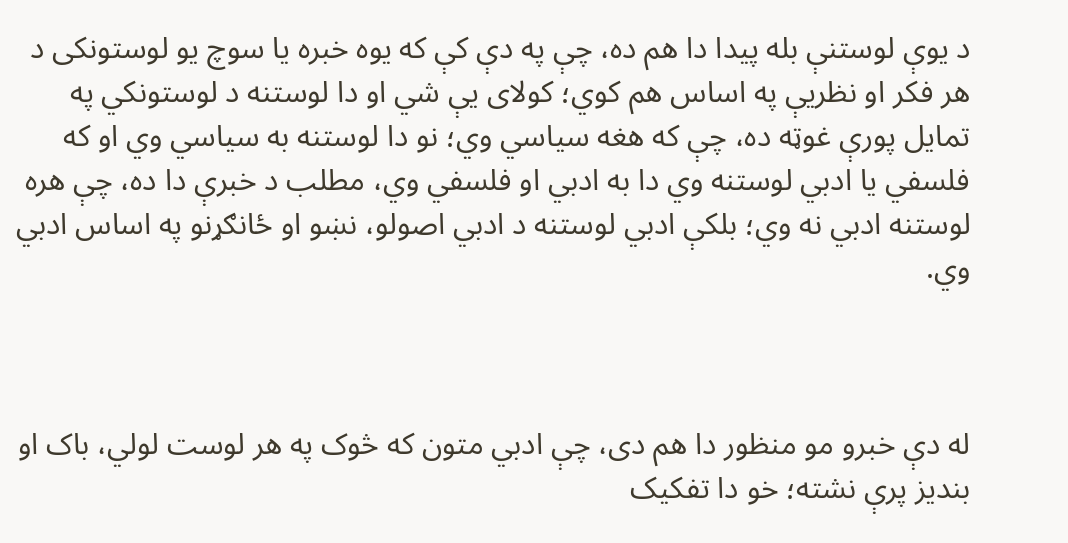د یوې لوستنې بله پیدا دا هم ده، چې په دې کې که یوه خبره یا سوچ یو لوستونکی د هر فکر او نظریې په اساس هم کوي؛ کولای یې شي او دا لوستنه د لوستونکي په تمایل پورې غوټه ده، چې که هغه سیاسي وي؛ نو دا لوستنه به سیاسي وي او که فلسفي یا ادبي لوستنه وي دا به ادبي او فلسفي وي، مطلب د خبرې دا ده، چې هره لوستنه ادبي نه وي؛ بلکې ادبي لوستنه د ادبي اصولو، نښو او ځانګړنو په اساس ادبي وي.



له دې خبرو مو منظور دا هم دی، چې ادبي متون که څوک په هر لوست لولي، باک او بندیز پرې نشته؛ خو دا تفکیک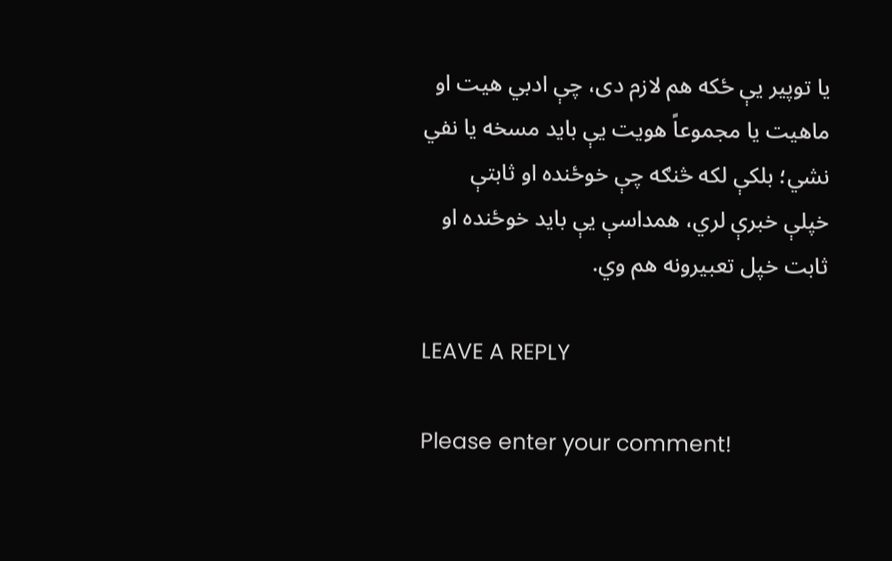یا توپیر یې ځکه هم لازم دی، چې ادبي هیت او ماهیت یا مجموعاً هویت یې باید مسخه یا نفي نشي؛ بلکې لکه څنګه چې خوځنده او ثابتې خپلې خبرې لري، همداسې یې باید خوځنده او ثابت خپل تعبیرونه هم وي.

LEAVE A REPLY

Please enter your comment!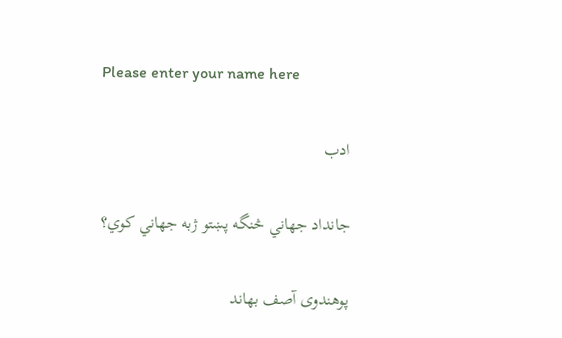Please enter your name here

ادب

جانداد جهاني څنگه پښتو ژبه جهاني کوي؟

پوهندوی آصف بهاند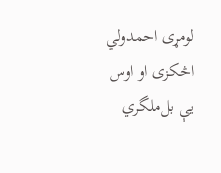لومړی احمدولي اڅکزی او اوس یې بل‌ملگري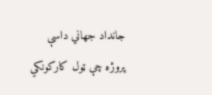جانداد جهاني داسې پروژه چې ټول کارکونکي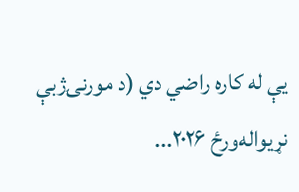یې له کاره راضي دي (د مورنۍ‌ژبې نړیواله‌ورځ ۲۰۲۶...